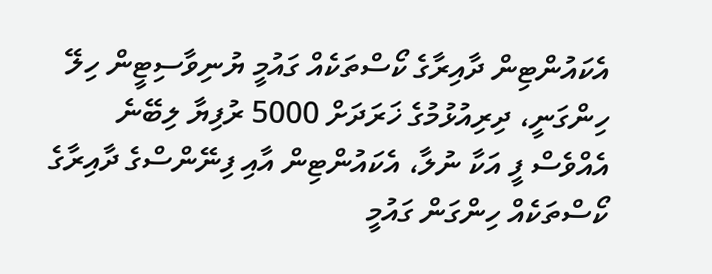އެކައުންޓިން ދާއިރާގެ ކޯސްތަކެއް ގައުމީ ޔުނިވާސިޓީން ހިލޭ ހިންގަނީ، ދިރިއުޅުމުގެ ޚަރަދަށް 5000 ރުފިޔާ ލިބޭނެ
އެއްވެސް ފީ އަކާ ނުލާ، އެކައުންޓިން އާއި ފިނޭންސްގެ ދާއިރާގެ ކޯސްތަކެއް ހިންގަން ގައުމީ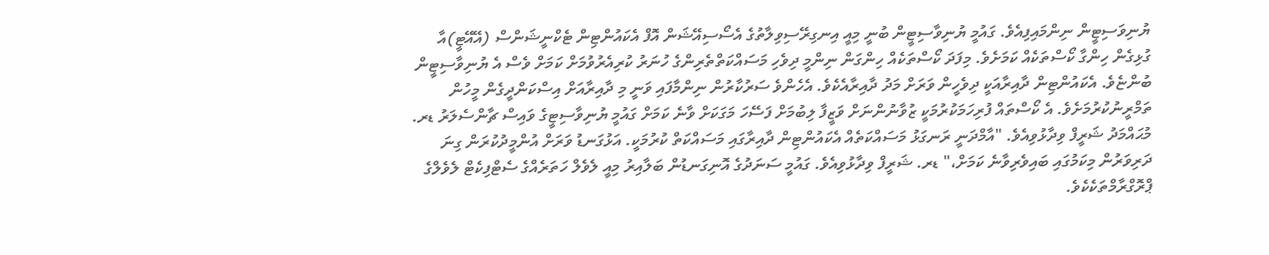ޔުނިވަސިޓީން ނިންމައިފިއެވެ. ގައުމީ ޔުނިވާސިޓީން ބުނީ މިއީ އިނގިރޭސިވިލާތުގެ އެސޯސިއޭޝަން އޮފް އެކައުންޓިން ޓެކްނީޝަންސް (އޭއޭޓީ)އާ ގުޅިގެން ހިންގާ ކޯސްތަކެއް ކަމަށެވެ. މިފަދަ ކޯސްތަކެއް ހިންގަން ނިންމީ ދިވެހި މަސައްކަތްތެރިންގެ ހުނަރު ކުރިއެރުވުމަށް ކަމަށް ވެސް އެ ޔުނިވާސިޓީން ބުންޏެވެ. އެކައުންޓިން ދާއިރާއަކީ ދިވެހީން ވަރަށް މަދު ދާއިރާއެކެވެ. އެހެންވެ ސަރުކާރުން ނިންމާފައި ވަނީ މި ދާއިރާއަށް އިސްކަންދީގެން މީހުން ތަމްރީނުކުރުމަށެވެ. އެ ކޯސްތައް ފުރިހަމަކުރުމަކީ ޒުވާނުންނަށް ވަޒީފާ ލިބުމަށް ފަސޭހަ މަގަކަށް ވާނެ ކަމަށް ގައުމީ ޔުނިވާސިޓީގެ ވައިސް ޗާންސެލަރު ޑރ. މުޙައްމަދު ޝަރީފް ވިދާޅުވިއެވެ. "އާމްދަނީ ރަނގަޅު މަސައްކަތެއް އެކައުންޓިން ދާއިރާގައި މަސައްކަތް ކުރުމަކީ. އަޅުގަނޑު ވަރަށް އުންމީދުކުރަން ގިނަ ދަރިވަރުން މިކަމުގައި ބައިވެރިވާނެ ކަމަށް،" ޑރ. ޝަރީފް ވިދާޅުވިއެވެ. ގައުމީ ސަނަދުގެ އޮނިގަނޑުން ބަލާއިރު މިއީ ލެވެލް ހަތަރެއްގެ ސެޓްފިކެޓް ލެވެލްގެ ޕްރޮގްރާމްތަކެކެވެ.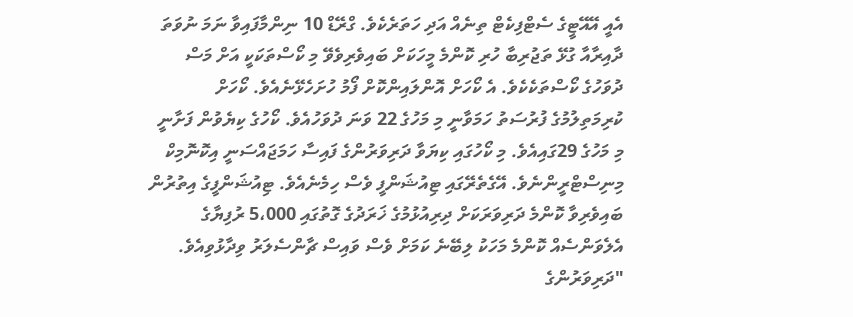އެއީ އޭއޭޓީގެ ސެޓްފިކެޓް ތިނެއް އަދި ހަތަރެކެވެ. ގްރޭޑް 10 ނިންމާފައިވާ ނަމަ ނުވަތަ ދާއިރާއާ ގުޅޭ ތަޖުރިބާ ހުރި ކޮންމެ މީހަކަށް ބައިވެރިވެވޭ މި ކޯސްތަކަކީ އަށް މަސް ދުވަހުގެ ކޯސްތަކެކެވެ. އެ ކޯހަށް އޮންލައިންކޮށް ފޯމު ހުށަހެޅޭނެއެވެ. ކޯހަށް ކުރިމަތިލުމުގެ ފުރުސަތު ހަމަވާނީ މި މަހުގެ 22 ވަނަ ދުވަހުއެވެ. ކޯހުގެ ކިޔެވުން ފަށާނީ މި މަހުގެ 29ގައިއެވެ. މި ކޯހުގައި ކިޔަވާ ދަރިވަރުންގެ ފައިސާ ހަމަޖައްސަނީ އިކޮނޮމިކް މިނިސްޓްރީންނެވެ. އޭގެތެރޭގައި ޓިއުޝަންފީ ވެސް ހިމެނެއެވެ. ޓިއުޝަންފީގެ އިތުރުން ބައިވެރިވާ ކޮންމެ ދަރިވަރަކަށް ދިރިއުޅުމުގެ ޚަރަދުގެ ގޮތުގައި 5،000 ރުފިޔާގެ އެލެވަންސެއް ކޮންމެ މަހަކު ލިބޭނެ ކަމަށް ވެސް ވައިސް ޗާންސެލަރު ވިދާޅުވިއެވެ. "ދަރިވަރުންގެ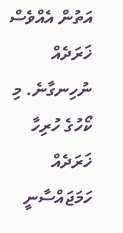އަތުން އެއްވެސް ޚަރަދެއް ނުހިނގާނެ. މި ކޯހުގެ ހުރިހާ ޚަރަދެއް ހަމަޖައްސާނީ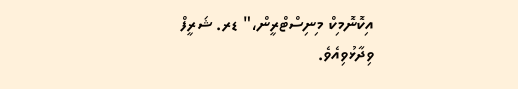އިކޮނޮމިކް މިނިސްޓްރީން،" ޑރ. ޝަރީފް ވިދާޅުވިއެވެ.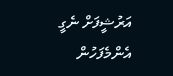އަރުޝީފަށް ނެގީ
އެންމެފަހުން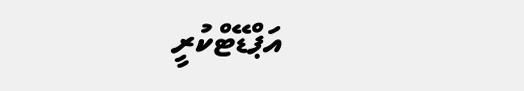އަޕްޑޭޓްކުރީ